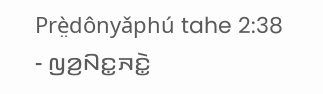Prè̤dônyǎphú tahe 2:38 - ꤜꤤ꤬ꤡꤢ꤭ꤏꤢꤧ꤭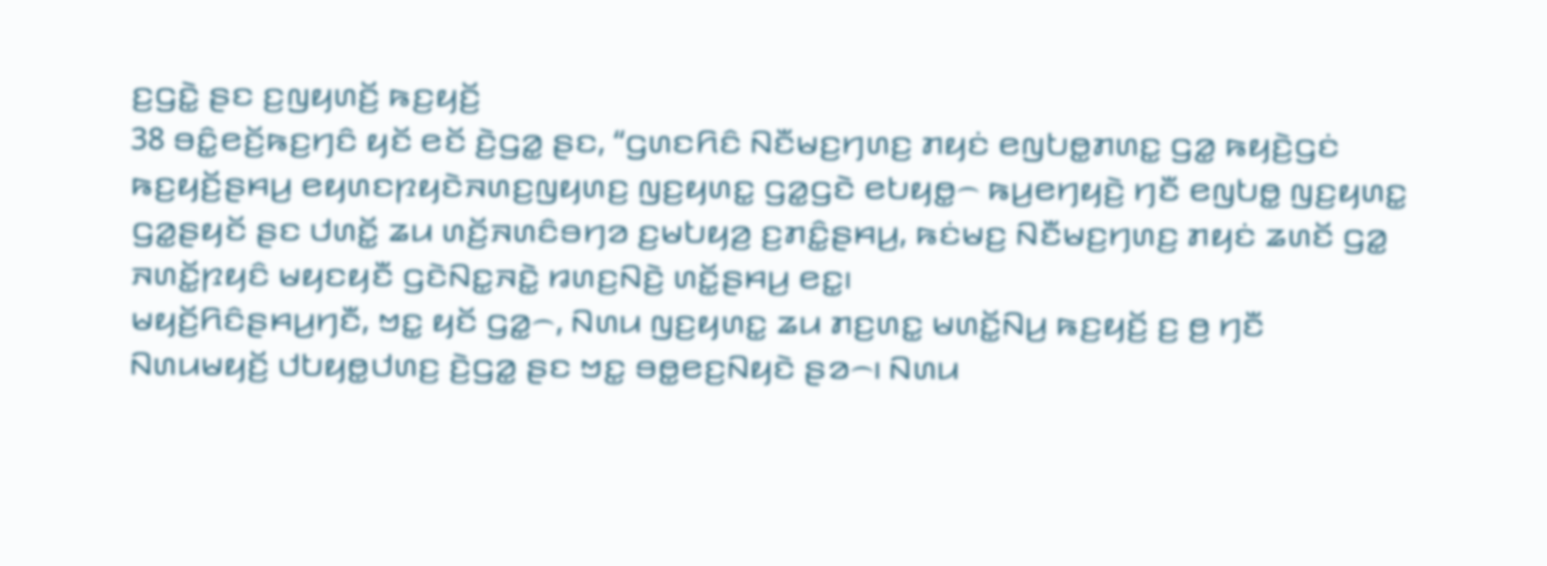ꤢ꤬ꤞꤢꤧ꤭ ꤔꤢ ꤢ꤬ꤜꤟꤛꤢꤩ꤬ ꤒꤢ꤬ꤟꤢꤩ꤬
38 ꤋꤢꤨ꤭ꤕꤢꤩ꤬ꤒꤢ꤬ꤚꤢꤨ ꤟꤢꤩ ꤕꤢꤩ ꤢꤧ꤬ꤞꤤ꤭ ꤔꤢ, “ꤞꤛꤢꤖꤢꤨ ꤡꤢꤪꤗꤢ꤬ꤚꤛꤢ꤬ ꤊꤟꤢꤦ ꤕꤜꤝꤥ꤭ꤊꤛꤢ꤭ ꤞꤤ꤭ ꤒꤟꤢꤧ꤬ꤞꤢꤦ ꤒꤢ꤬ꤟꤢꤩ꤬ꤔꤌꤣ꤬ ꤕꤟꤛꤢꤐꤟꤢꤧꤏꤛꤢ꤬ꤜꤟꤛꤢ꤬ ꤜꤢ꤬ꤟꤛꤢ꤭ ꤞꤤ꤭ꤞꤢꤧ ꤕꤝꤟꤥ꤭꤮ ꤒꤣ꤬ꤕꤚꤟꤢꤧ꤬ ꤚꤢꤪ ꤕꤜꤝꤥ꤭ ꤜꤢ꤬ꤟꤛꤢ꤭ ꤞꤤ꤭ꤔꤟꤢꤩ ꤔꤢ ꤓꤛꤢꤩ꤭ ꤘꤣ ꤛꤢꤩ꤬ꤏꤛꤢꤨꤋꤚꤤ ꤢ꤬ꤗꤝꤟꤤ꤬ ꤢ꤬ꤊꤢꤨ꤭ꤔꤌꤣ꤬, ꤒꤢꤦꤗꤢ꤬ ꤡꤢꤪꤗꤢ꤬ꤚꤛꤢ꤬ ꤊꤟꤢꤦ ꤘꤛꤢꤩ ꤞꤤ꤭ ꤏꤛꤢꤩ꤭ꤐꤟꤢꤨ ꤗꤟꤢꤟꤢꤪ ꤞꤢꤧꤡꤢ꤭ꤏꤢꤧ꤭ ꤙꤛꤢ꤬ꤡꤢꤧ꤬ ꤛꤢꤩ꤭ꤔꤌꤣ꤬ ꤕꤢ꤭꤯
ꤗꤟꤢꤩ꤬ꤖꤢꤨꤔꤌꤣ꤬ꤚꤢꤪ, ꤠꤢ꤭ ꤟꤢꤩ ꤞꤤ꤭꤮, ꤡꤛꤣ ꤜꤢ꤬ꤟꤛꤢ꤭ ꤘꤣ ꤊꤢ꤬ꤛꤢ꤭ ꤗꤛꤢꤩ꤭ꤡꤣ꤬ ꤒꤢ꤬ꤟꤢꤩ꤬ ꤢ꤬ ꤥ꤬ ꤚꤢꤪ ꤡꤛꤣꤗꤟꤢꤩ꤬ ꤓꤝꤟꤥ꤭ꤓꤛꤢ꤬ ꤢꤧ꤬ꤞꤤ꤭ ꤔꤢ ꤠꤢ꤭ ꤋꤥ꤭ꤕꤢ꤬ꤡꤟꤢꤧ ꤔꤤ꤮꤯ ꤡꤛꤣ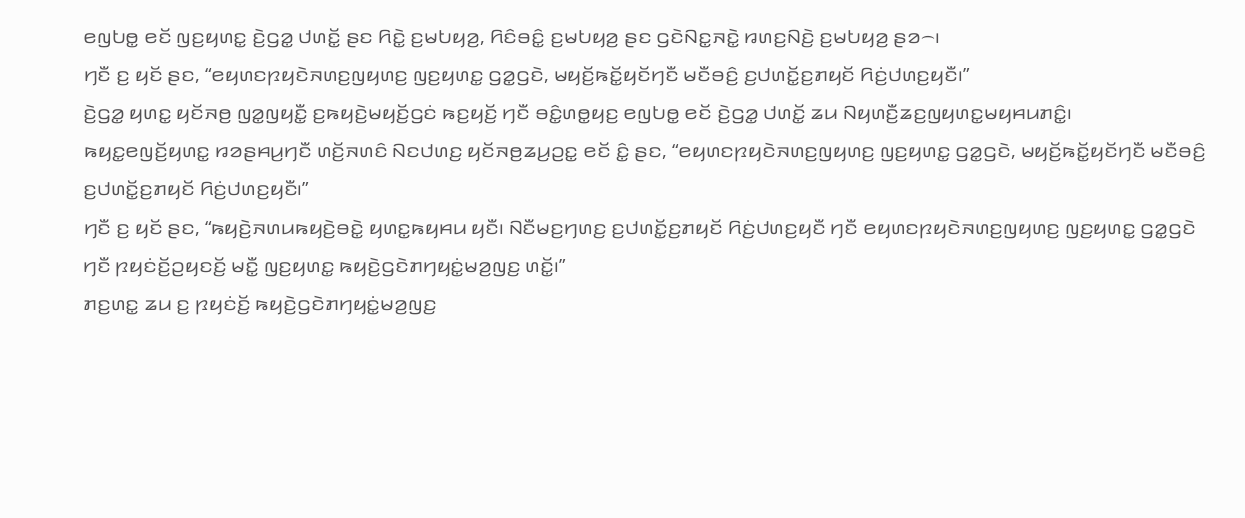ꤕꤜꤝꤥ꤭ ꤕꤢꤩ ꤜꤢ꤬ꤟꤛꤢ꤭ ꤢꤧ꤬ꤞꤤ꤭ ꤓꤛꤢꤩ꤭ ꤔꤢ ꤖꤢꤧ꤭ ꤢ꤬ꤗꤝꤟꤤ꤬, ꤖꤢꤨꤋꤢꤨ꤭ ꤢ꤬ꤗꤝꤟꤤ꤬ ꤔꤢ ꤞꤢꤧꤡꤢ꤭ꤏꤢꤧ꤭ ꤙꤛꤢ꤬ꤡꤢꤧ꤬ ꤢ꤬ꤗꤝꤟꤤ꤬ ꤔꤤ꤮꤯
ꤚꤢꤪ ꤢ꤬ ꤟꤢꤩ ꤔꤢ, “ꤕꤟꤛꤢꤐꤟꤢꤧꤏꤛꤢ꤬ꤜꤟꤛꤢ꤬ ꤜꤢ꤬ꤟꤛꤢ꤭ ꤞꤤ꤭ꤞꤢꤧ, ꤗꤟꤢꤩ꤬ꤒꤢꤩ꤭ꤟꤢꤩꤚꤢꤪ ꤗꤢꤪꤋꤢꤨ꤬ ꤢ꤬ꤓꤛꤢꤩ꤭ꤢ꤬ꤊꤟꤢꤩ ꤖꤢꤦ꤬ꤓꤛꤢ꤬ꤟꤢꤪ꤯”
ꤢꤧ꤬ꤞꤤ꤭ ꤟꤛꤢ꤭ ꤟꤢꤩꤏꤥ꤬ ꤜꤤ꤭ꤜꤟꤢꤪ꤭ ꤢ꤬ꤒꤟꤢꤧ꤬ꤗꤟꤢꤩ꤬ꤞꤢꤦ ꤒꤢ꤬ꤟꤢꤩ꤬ ꤚꤢꤪ ꤋꤢꤨ꤭ꤛꤥ꤭ꤟꤢ꤬ ꤕꤜꤝꤥ꤭ ꤕꤢꤩ ꤢꤧ꤬ꤞꤤ꤭ ꤓꤛꤢꤩ꤭ ꤘꤣ ꤡꤟꤛꤢꤪ꤬ꤘꤢ꤬ꤜꤟꤛꤢ꤭ꤗꤟꤌꤣꤊꤢꤨ꤭꤯
ꤒꤟꤢ꤭ꤕꤜꤢꤩ꤬ꤟꤛꤢ꤭ ꤙꤤꤔꤌꤣ꤬ꤚꤢꤪ ꤛꤢꤩ꤬ꤏꤛꤢꤨ ꤡꤢꤓꤛꤢ꤬ ꤟꤢꤩꤏꤥ꤬ꤘꤣ꤬ꤑꤢ꤭ ꤕꤢꤩ ꤢꤨ꤭ ꤔꤢ, “ꤕꤟꤛꤢꤐꤟꤢꤧꤏꤛꤢ꤬ꤜꤟꤛꤢ꤬ ꤜꤢ꤬ꤟꤛꤢ꤭ ꤞꤤ꤭ꤞꤢꤧ, ꤗꤟꤢꤩ꤬ꤒꤢꤩ꤭ꤟꤢꤩꤚꤢꤪ ꤗꤢꤪꤋꤢꤨ꤬ ꤢ꤬ꤓꤛꤢꤩ꤭ꤢ꤬ꤊꤟꤢꤩ ꤖꤢꤦ꤬ꤓꤛꤢ꤬ꤟꤢꤪ꤯”
ꤚꤢꤪ ꤢ꤬ ꤟꤢꤩ ꤔꤢ, “ꤒꤟꤢꤧ꤬ꤏꤛꤣꤒꤟꤢꤧ꤬ꤋꤢꤧ꤭ ꤟꤛꤢ꤭ꤒꤟꤌꤣ ꤟꤢꤪ꤯ ꤡꤢꤪꤗꤢ꤬ꤚꤛꤢ꤬ ꤢ꤬ꤓꤛꤢꤩ꤭ꤢ꤬ꤊꤟꤢꤩ ꤖꤢꤦ꤬ꤓꤛꤢ꤬ꤟꤢꤪ ꤚꤢꤪ ꤕꤟꤛꤢꤐꤟꤢꤧꤏꤛꤢ꤬ꤜꤟꤛꤢ꤬ ꤜꤢ꤬ꤟꤛꤢ꤭ ꤞꤤ꤭ꤞꤢꤧ ꤚꤢꤪ ꤐꤟꤢꤦꤢꤩ꤬ꤑꤟꤢꤢꤩ꤬ ꤗꤢꤪ꤭ ꤜꤢ꤬ꤟꤛꤢ꤭ ꤒꤟꤢꤧ꤬ꤞꤢꤧꤊꤚꤟꤢꤦ꤭ꤗꤤ꤬ꤜꤢ꤬ ꤛꤢꤩ꤭꤯”
ꤊꤢ꤬ꤛꤢ꤭ ꤘꤣ ꤢ꤬ ꤐꤟꤢꤦꤢꤩ꤬ ꤒꤟꤢꤧ꤬ꤞꤢꤧꤊꤚꤟꤢꤦ꤭ꤗꤤ꤬ꤜꤢ꤬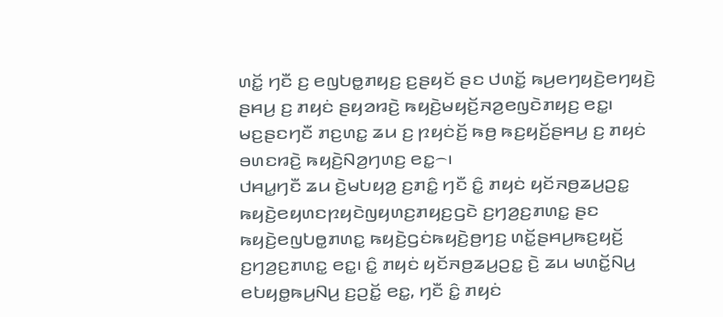ꤛꤢꤩ꤭ ꤚꤢꤪ ꤢ꤬ ꤕꤜꤝꤥ꤭ꤊꤟꤢ꤬ ꤢ꤬ꤔꤟꤢꤩ ꤔꤢ ꤓꤛꤢꤩ꤭ ꤒꤣ꤬ꤕꤚꤟꤢꤧ꤬ꤕꤚꤟꤢꤧ꤬ ꤔꤌꤣ꤬ ꤢ꤬ ꤊꤟꤢꤦ ꤔꤟꤤꤙꤢꤧ꤬ ꤒꤟꤢꤧ꤬ꤗꤟꤢꤩ꤬ꤏꤤ꤬ꤕꤜꤢꤧꤊꤟꤢ꤬ ꤕꤢ꤭꤯ ꤗꤢ꤬ꤔꤢꤚꤢꤪ ꤊꤢ꤬ꤛꤢ꤭ ꤘꤣ ꤢ꤬ ꤐꤟꤢꤦꤢꤩ꤬ ꤒꤥ꤬ ꤒꤢ꤬ꤟꤢꤩ꤬ꤔꤌꤣ꤬ ꤢ꤬ ꤊꤟꤢꤦ ꤋꤛꤢꤙꤢꤧ꤬ ꤒꤟꤢꤧ꤬ꤡꤤ꤬ꤚꤛꤢ꤬ ꤕꤢ꤭꤮꤯
ꤓꤌꤣ꤭ꤚꤢꤪ ꤘꤣ ꤢꤧ꤬ꤗꤝꤟꤤ꤬ ꤢ꤬ꤊꤢꤨ꤭ ꤚꤢꤪ ꤢꤨ꤭ ꤊꤟꤢꤦ ꤟꤢꤩꤏꤥ꤬ꤘꤣ꤬ꤑꤢ꤭ ꤒꤟꤢꤧ꤬ꤕꤟꤛꤢꤐꤟꤢꤧꤜꤟꤛꤢ꤬ꤊꤟꤢ꤬ꤞꤢꤧ ꤢ꤬ꤚꤤ꤬ꤢ꤬ꤊꤛꤢ꤭ ꤔꤢ ꤒꤟꤢꤧ꤬ꤕꤜꤝꤥ꤭ꤊꤛꤢ꤭ ꤒꤟꤢꤧ꤬ꤞꤢꤦꤒꤟꤢꤧ꤬ꤥ꤬ꤚꤢ꤬ ꤛꤢꤩ꤭ꤔꤌꤣ꤬ꤒꤢ꤬ꤟꤢꤩ꤬ ꤢ꤬ꤚꤤ꤬ꤢ꤬ꤊꤛꤢ꤭ ꤕꤢ꤭꤯ ꤢꤨ꤭ ꤊꤟꤢꤦ ꤟꤢꤩꤏꤥ꤬ꤘꤣ꤬ꤑꤢ꤭ ꤢꤧ꤬ ꤘꤣ ꤗꤛꤢꤩ꤭ꤡꤣ꤬ ꤕꤝꤟꤥ꤭ꤒꤣ꤬ꤡꤣ꤬ ꤢ꤬ꤑꤢꤩ꤭ ꤕꤢ꤭, ꤚꤢꤪ ꤢꤨ꤭ ꤊꤟꤢꤦ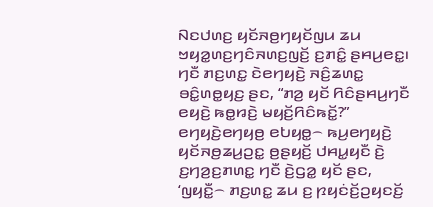ꤡꤢꤓꤛꤢ꤬ ꤟꤢꤩꤏꤥ꤬ꤚꤟꤢꤩꤜꤣ ꤘꤣ ꤠꤟꤤ꤭ꤛꤢ꤬ꤚꤢꤨꤏꤛꤢ꤬ꤜꤢꤩ꤬ ꤢ꤬ꤊꤢꤨ꤭ ꤔꤌꤣ꤬ꤕꤢ꤭꤯
ꤚꤢꤪ ꤊꤢ꤬ꤛꤢ꤭ ꤢꤧꤕꤚꤟꤢꤧ꤬ ꤏꤢꤨ꤬ꤘꤛꤢ꤭ ꤋꤢꤨ꤭ꤛꤥ꤭ꤟꤢ꤬ ꤔꤢ, “ꤊꤤ꤬ ꤟꤢꤩ ꤖꤢꤨꤔꤌꤣ꤬ꤚꤢꤪ ꤕꤟꤢꤧ꤬ ꤒꤥ꤭ꤙꤢꤧ꤬ ꤗꤟꤢꤩ꤬ꤖꤢꤨꤒꤢꤩ꤭?”
ꤕꤚꤟꤢꤧ꤬ꤕꤚꤟꤥ꤬ ꤕꤝꤟꤥ꤭꤮ ꤒꤣ꤬ꤕꤚꤟꤢꤧ꤬ ꤟꤢꤩꤏꤥ꤬ꤘꤣ꤬ꤑꤢ꤭ ꤥ꤬ꤔꤟꤢꤩ꤬ ꤓꤌꤣ꤭ꤟꤢꤪ ꤢꤧ꤬ ꤢ꤬ꤚꤤ꤬ꤢ꤬ꤊꤛꤢ꤭ ꤚꤢꤪ ꤢꤧ꤬ꤞꤤ꤭ ꤟꤢꤩ ꤔꤢ, ‘ꤜꤟꤢꤪ꤭꤮ ꤊꤢ꤬ꤛꤢ꤭ ꤘꤣ ꤢ꤬ ꤐꤟꤢꤦꤢꤩ꤬ꤑꤟꤢꤢꤩ꤬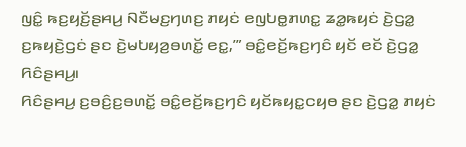ꤜꤢꤨ꤭ ꤒꤢ꤬ꤟꤢꤩ꤬ꤔꤌꤣ꤬ ꤡꤢꤪꤗꤢ꤬ꤚꤛꤢ꤬ ꤊꤟꤢꤦ ꤕꤜꤝꤥ꤭ꤊꤛꤢ꤭ ꤘꤤ꤭ꤒꤟꤢꤦ ꤢꤧ꤬ꤞꤤ꤭ ꤢ꤬ꤒꤟꤢꤧ꤬ꤞꤢꤦ ꤔꤢ ꤢꤧ꤬ꤗꤝꤟꤤ꤬ꤋꤛꤢꤩ꤭ ꤕꤢ꤭,’” ꤋꤢꤨ꤭ꤕꤢꤩ꤬ꤒꤢ꤬ꤚꤢꤨ ꤟꤢꤩ ꤕꤢꤩ ꤢꤧ꤬ꤞꤤ꤭ ꤖꤢꤨꤔꤌꤣ꤬꤯
ꤖꤢꤨꤔꤌꤣ꤬ ꤢ꤬ꤋꤢꤨ꤬ꤢ꤬ꤋꤛꤢꤩ꤭ ꤋꤢꤨ꤭ꤕꤢꤩ꤬ꤒꤢ꤬ꤚꤢꤨ ꤟꤢꤩꤒꤟꤢ꤭ꤍꤟꤥ ꤔꤢ ꤢꤧ꤬ꤞꤤ꤭ ꤊꤟꤢꤦ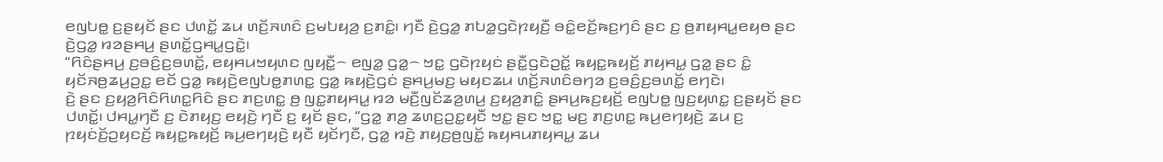ꤕꤜꤝꤥ꤭ ꤢ꤬ꤔꤟꤢꤩ ꤔꤢ ꤓꤛꤢꤩ꤭ ꤘꤣ ꤛꤢꤩ꤬ꤏꤛꤢꤨ ꤢ꤬ꤗꤝꤟꤤ꤬ ꤢ꤬ꤊꤢꤨ꤭꤯ ꤚꤢꤪ ꤢꤧ꤬ꤞꤤ꤭ ꤊꤝꤤ꤭ꤞꤢꤧꤐꤟꤢꤪ꤬ ꤋꤢꤨ꤭ꤕꤢꤩ꤬ꤒꤢ꤬ꤚꤢꤨ ꤔꤢ ꤢ꤬ ꤥ꤬ꤊꤟꤌꤣ꤭ꤕꤟꤥ ꤔꤢ ꤢꤧ꤬ꤞꤤ꤭ ꤙꤤꤔꤌꤣ꤬ ꤔꤛꤢꤩ꤭ꤞꤌꤣ꤭ꤞꤢꤧ꤭꤯
“ꤖꤢꤨꤔꤌꤣ꤬ ꤢ꤬ꤋꤢꤨ꤬ꤢ꤬ꤋꤛꤢꤩ꤭, ꤕꤟꤌꤣꤠꤟꤛꤢ ꤜꤟꤢꤪ꤭꤮ ꤕꤜꤤ꤭ ꤞꤤ꤭꤮ ꤠꤢ꤭ ꤞꤢꤧꤐꤟꤢꤦ ꤔꤢꤪ꤭ꤞꤢꤧꤑꤢꤩ꤭ ꤒꤟꤢ꤭ꤒꤟꤢꤩ꤬ ꤊꤟꤌꤣ꤭ ꤞꤤ꤭ ꤔꤢ ꤢꤨ꤭ ꤟꤢꤩꤏꤥ꤬ꤘꤣ꤬ꤑꤢ꤭ ꤕꤢꤩ ꤞꤤ꤭ ꤒꤟꤢꤧ꤬ꤕꤜꤝꤥ꤭ꤊꤛꤢ꤭ ꤞꤤ꤭ ꤒꤟꤢꤧ꤬ꤞꤢꤦ ꤔꤌꤣ꤬ꤗꤢ꤬ ꤗꤟꤢꤘꤣ ꤛꤢꤩ꤬ꤏꤛꤢꤨꤋꤚꤤ ꤢ꤬ꤋꤢꤨ꤬ꤢ꤬ꤋꤛꤢꤩ꤭ ꤕꤚꤢꤧ꤯
ꤢꤧ꤬ ꤔꤢ ꤢ꤬ꤟꤤ꤬ꤖꤢꤨꤖꤛꤢ꤭ꤖꤢꤨ ꤔꤢ ꤊꤢ꤬ꤛꤢ꤭ ꤥ꤬ ꤜꤢ꤭ꤊꤟꤌꤣ꤭ ꤙꤤ ꤗꤢꤪ꤬ꤜꤢꤩꤘꤤ꤬ꤛꤣ꤬ ꤢ꤬ꤟꤤ꤬ꤊꤢꤨ꤭ ꤔꤌꤣ꤬ꤒꤢ꤬ꤟꤢꤩ꤬ ꤕꤜꤝꤥ꤭ ꤜꤢ꤬ꤟꤛꤢ꤭ ꤢ꤬ꤔꤟꤢꤩ ꤔꤢ ꤓꤛꤢꤩ꤭꤯ ꤓꤌꤣ꤭ꤚꤢꤪ ꤢ꤬ ꤢꤧꤊꤟꤢ꤬ ꤕꤟꤢꤧ꤬ ꤚꤢꤪ ꤢ꤬ ꤟꤢꤩ ꤔꤢ, “ꤞꤤ꤭ ꤊꤤ꤬ ꤘꤛꤢ꤬ꤑꤢ꤭ꤟꤢꤪ ꤠꤢ꤭ ꤔꤢ ꤠꤢ꤭ ꤗꤢ꤬ ꤊꤢ꤬ꤛꤢ꤭ ꤒꤣ꤬ꤕꤚꤟꤢꤧ꤬ ꤘꤣ ꤢ꤬ ꤐꤟꤢꤦꤢꤩ꤬ꤑꤟꤢꤢꤩ꤬ ꤒꤟꤢ꤭ꤒꤟꤢꤩ꤬ ꤒꤣ꤬ꤕꤚꤟꤢꤧ꤬ ꤟꤢꤪ ꤟꤢꤩꤚꤢꤪ, ꤞꤤ꤭ ꤙꤢꤧ꤬ ꤊꤟꤢ꤬ꤥ꤬ꤜꤢꤩ꤭ ꤒꤟꤌꤣꤊꤟꤌꤣ꤭ ꤘꤣ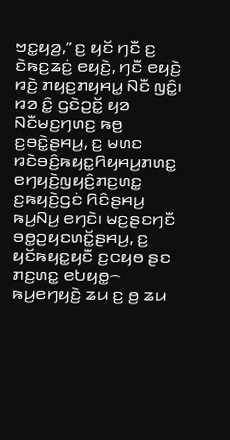ꤠꤢ꤭ꤟꤤ꤬,” ꤢ꤬ ꤟꤢꤩ ꤚꤢꤪ ꤢ꤬ ꤢꤧꤒꤢ꤬ꤘꤢꤦ꤬ ꤕꤟꤢꤧ꤬, ꤚꤢꤪ ꤕꤟꤢꤧ꤬ ꤙꤢꤧ꤬ ꤊꤟꤢ꤬ꤊꤟꤌꤣ꤭ ꤡꤢꤪ ꤜꤢꤨ꤭꤯
ꤙꤤ ꤢꤨ꤭ ꤞꤢꤧꤑꤢꤩ꤭ ꤟꤤ ꤡꤢꤪꤗꤢ꤬ꤚꤛꤢ꤬ ꤒꤥ꤬ ꤢ꤬ꤋꤢꤧ꤭ꤔꤌꤣ꤬, ꤢ꤬ ꤗꤛꤢ ꤙꤢꤧꤋꤢꤨ꤬ꤒꤟꤢ꤭ꤖꤟꤌꤣ꤬ꤊꤛꤢ꤭ ꤕꤚꤟꤢꤧ꤬ꤜꤟꤢꤨ꤬ꤊꤢ꤬ꤛꤢ꤭ ꤢ꤬ꤒꤟꤢꤧ꤬ꤞꤢꤦ ꤖꤢꤨꤔꤌꤣ꤬ ꤒꤣ꤬ꤡꤣ꤬ ꤕꤚꤢꤧ꤯ ꤗꤢ꤬ꤔꤢꤚꤢꤪ ꤋꤥ꤭ꤑꤟꤢꤛꤢꤩ꤭ꤔꤌꤣ꤬, ꤢ꤬ ꤟꤢꤩꤒꤟꤢ꤭ꤟꤢꤪ ꤢ꤬ꤍꤟꤥ ꤔꤢ ꤊꤢ꤬ꤛꤢ꤭ ꤕꤝꤟꤥ꤭꤮ ꤒꤣ꤬ꤕꤚꤟꤢꤧ꤬ ꤘꤣ ꤢ꤬ ꤥ꤬ ꤘꤣ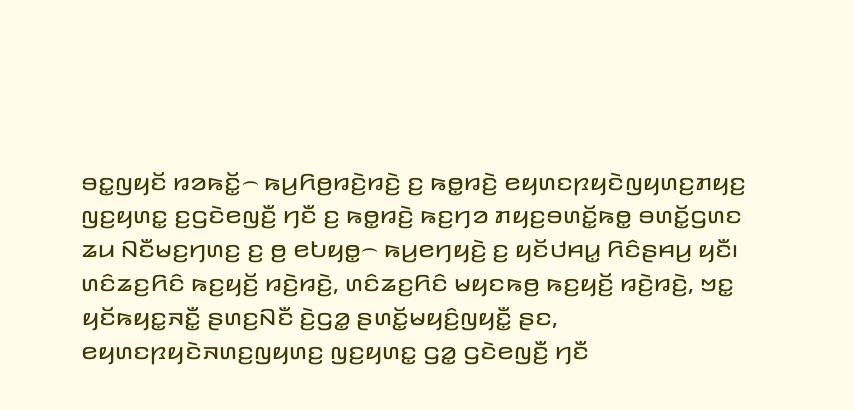ꤋꤢ꤭ꤜꤟꤢꤩ ꤙꤤꤒꤢꤩ꤭꤮ ꤒꤣ꤬ꤖꤥ꤬ꤙꤢꤧ꤬ꤙꤢꤧ꤬ ꤢ꤬ ꤒꤥ꤭ꤙꤢꤧ꤬ ꤕꤟꤛꤢꤐꤟꤢꤧꤜꤟꤛꤢ꤬ꤊꤟꤢ꤬ ꤜꤢ꤬ꤟꤛꤢ꤭ ꤢ꤬ꤞꤢꤧꤕꤜꤢꤪ꤬ ꤚꤢꤪ ꤢ꤬ ꤒꤥ꤭ꤙꤢꤧ꤬ ꤒꤢ꤬ꤚꤤ ꤊꤟꤢ꤬ꤋꤛꤢꤩ꤭ꤒꤥ꤭ ꤋꤛꤢꤩ꤭ꤞꤛꤢ ꤘꤣ ꤡꤢꤪꤗꤢ꤬ꤚꤛꤢ꤬ ꤢ꤬ ꤥ꤬ ꤕꤝꤟꤥ꤭꤮ ꤒꤣ꤬ꤕꤚꤟꤢꤧ꤬ ꤢ꤬ ꤟꤢꤩꤓꤌꤣ꤭ ꤖꤢꤨꤔꤌꤣ꤬ ꤟꤢꤪ꤯
ꤛꤢꤨꤘꤢ꤬ꤖꤢꤨ ꤒꤢ꤬ꤟꤢꤩ꤬ ꤙꤢꤧ꤬ꤙꤢꤧ꤬, ꤛꤢꤨꤘꤢ꤬ꤖꤢꤨ ꤗꤟꤢꤒꤥ꤬ ꤒꤢ꤬ꤟꤢꤩ꤬ ꤙꤢꤧ꤬ꤙꤢꤧ꤬, ꤠꤢ꤭ ꤟꤢꤩꤒꤟꤢ꤭ꤏꤢꤪ꤭ ꤔꤛꤢ꤬ꤡꤢꤪ ꤢꤧ꤬ꤞꤤ꤭ ꤔꤛꤢꤩ꤭ꤗꤟꤢꤨ꤬ꤜꤟꤢꤪ꤭ ꤔꤢ, ꤕꤟꤛꤢꤐꤟꤢꤧꤏꤛꤢ꤬ꤜꤟꤛꤢ꤬ ꤜꤢ꤬ꤟꤛꤢ꤭ ꤞꤤ꤭ ꤞꤢꤧꤕꤜꤢꤪ꤬ ꤚꤢꤪ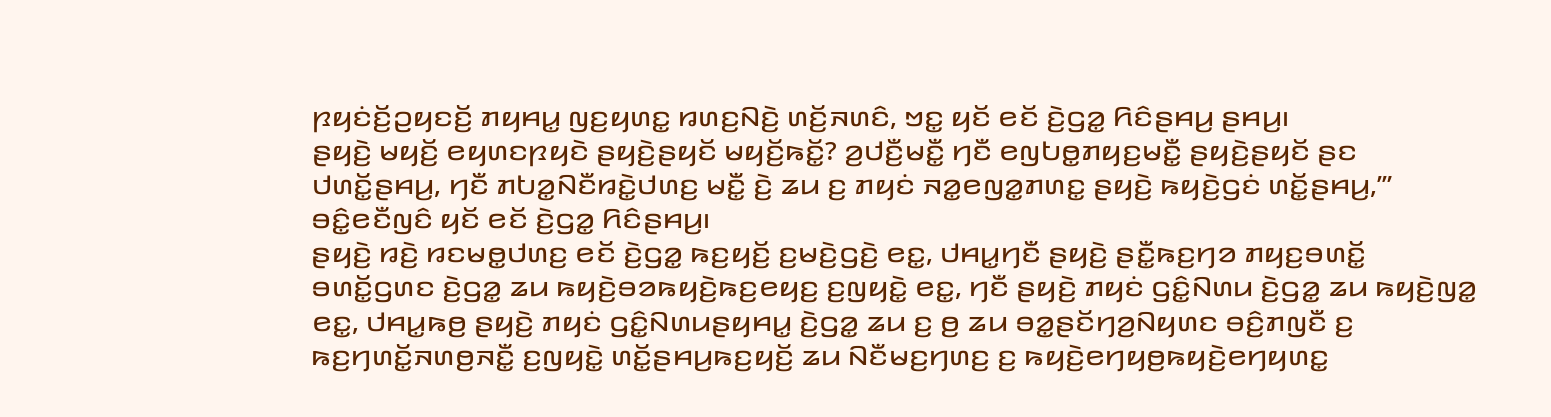ꤐꤟꤢꤦꤢꤩ꤬ꤑꤟꤢꤢꤩ꤬ ꤊꤟꤌꤣ꤭ ꤜꤢ꤬ꤟꤛꤢ꤭ ꤙꤛꤢ꤬ꤡꤢꤧ꤬ ꤛꤢꤩ꤬ꤏꤛꤢꤨ, ꤠꤢ꤭ ꤟꤢꤩ ꤕꤢꤩ ꤢꤧ꤬ꤞꤤ꤭ ꤖꤢꤨꤔꤌꤣ꤬ ꤔꤌꤣ꤬꤯
ꤔꤟꤢꤧ꤬ ꤗꤟꤢꤩ꤬ ꤕꤟꤛꤢꤐꤟꤢꤧ ꤔꤟꤢꤧ꤬ꤔꤟꤢꤩ ꤗꤟꤢꤩ꤬ꤒꤢꤩ꤭? ꤤ꤬ꤓꤢꤪ꤬ꤗꤢꤪ꤭ ꤚꤢꤪ ꤕꤜꤝꤥ꤭ꤊꤟꤢ꤬ꤗꤢꤪ꤭ ꤔꤟꤢꤧ꤬ꤔꤟꤢꤩ ꤔꤢ ꤓꤛꤢꤩ꤭ꤔꤌꤣ꤬, ꤚꤢꤪ ꤊꤝꤤ꤭ꤡꤢꤪꤙꤢꤧ꤭ꤓꤛꤢ꤬ ꤗꤢꤪ꤭ ꤢꤧ꤬ ꤘꤣ ꤢ꤬ ꤊꤟꤢꤦ ꤏꤤ꤭ꤕꤜꤤ꤭ꤊꤛꤢ꤭ ꤔꤟꤢꤧ꤬ ꤒꤟꤢꤧ꤬ꤞꤢꤦ ꤛꤢꤩ꤭ꤔꤌꤣ꤬,’” ꤋꤢꤨ꤭ꤕꤢꤪꤜꤢꤨ ꤟꤢꤩ ꤕꤢꤩ ꤢꤧ꤬ꤞꤤ꤭ ꤖꤢꤨꤔꤌꤣ꤬꤯
ꤔꤟꤢꤧ꤬ ꤙꤢꤧ꤬ ꤙꤢꤗꤥ꤭ꤓꤛꤢ꤬ ꤕꤢꤩ ꤢꤧ꤬ꤞꤤ꤭ ꤒꤢ꤬ꤟꤢꤩ꤬ ꤢ꤬ꤗꤢꤧ꤬ꤞꤢꤧ꤬ ꤕꤢ꤭, ꤓꤌꤣ꤭ꤚꤢꤪ ꤔꤟꤢꤧ꤬ ꤔꤢꤪ꤭ꤒꤢ꤬ꤚꤤ ꤊꤟꤢ꤬ꤋꤛꤢꤩ꤭ ꤋꤛꤢꤩ꤭ꤞꤛꤢ ꤢꤧ꤬ꤞꤤ꤭ ꤘꤣ ꤒꤟꤢꤧ꤬ꤋꤤꤒꤟꤢꤧ꤬ꤒꤢ꤬ꤕꤟꤢ꤬ ꤢ꤬ꤜꤟꤢꤧ꤭ ꤕꤢ꤭, ꤚꤢꤪ ꤔꤟꤢꤧ꤬ ꤊꤟꤢꤦ ꤞꤢꤨ꤭ꤡꤛꤣ ꤢꤧ꤬ꤞꤤ꤭ ꤘꤣ ꤒꤟꤢꤧ꤬ꤜꤤ꤭ ꤕꤢ꤭, ꤓꤌꤣ꤭ꤒꤥ꤬ ꤔꤟꤢꤧ꤬ ꤊꤟꤢꤦ ꤞꤢꤨ꤭ꤡꤛꤣꤔꤟꤌꤣ꤭ ꤢꤧ꤬ꤞꤤ꤭ ꤘꤣ ꤢ꤬ ꤥ꤬ ꤘꤣ ꤋꤤ꤭ꤔꤢꤩꤚꤤ꤬ꤡꤟꤛꤢ ꤋꤢꤨ꤬ꤊꤜꤢꤪ ꤢ꤬ ꤒꤢ꤬ꤚꤛꤢꤩ꤭ꤏꤛꤥ꤬ꤏꤢꤪ꤭ ꤢ꤬ꤜꤟꤢꤧ꤭ ꤛꤢꤩ꤭ꤔꤌꤣ꤬ꤒꤢ꤬ꤟꤢꤩ꤬ ꤘꤣ ꤡꤢꤪꤗꤢ꤬ꤚꤛꤢ꤬ ꤢ꤬ ꤒꤟꤢꤧ꤬ꤕꤚꤟꤥ꤬ꤒꤟꤢꤧ꤬ꤕꤚꤟꤛꤢ꤭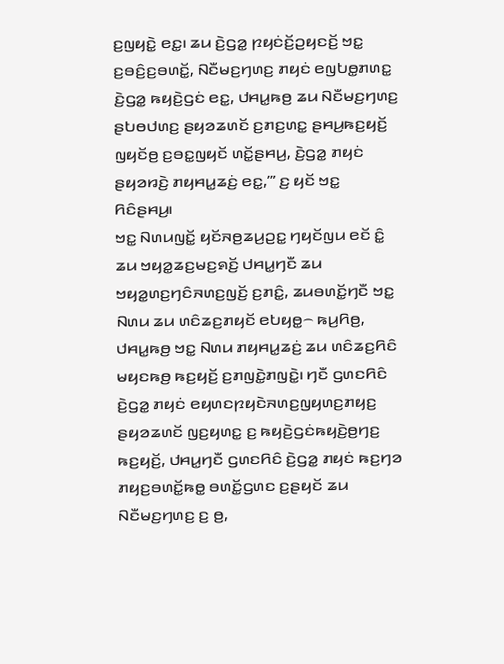ꤢ꤬ꤜꤟꤢꤧ꤭ ꤕꤢ꤭꤯ ꤘꤣ ꤢꤧ꤬ꤞꤤ꤭ ꤐꤟꤢꤦꤢꤩ꤬ꤑꤟꤢꤢꤩ꤬ ꤠꤢ꤭ ꤢ꤬ꤋꤢꤨ꤬ꤢ꤬ꤋꤛꤢꤩ꤭, ꤡꤢꤪꤗꤢ꤬ꤚꤛꤢ꤬ ꤊꤟꤢꤦ ꤕꤜꤝꤥ꤭ꤊꤛꤢ꤭ ꤢꤧ꤬ꤞꤤ꤭ ꤒꤟꤢꤧ꤬ꤞꤢꤦ ꤕꤢ꤭, ꤓꤌꤣ꤭ꤒꤥ꤬ ꤘꤣ ꤡꤢꤪꤗꤢ꤬ꤚꤛꤢ꤬ ꤔꤝꤥꤓꤛꤢ꤬ ꤔꤟꤤꤘꤛꤢꤩ ꤢ꤬ꤊꤢ꤬ꤛꤢ꤭ ꤔꤌꤣ꤬ꤒꤢ꤬ꤟꤢꤩ꤬ ꤜꤟꤢꤩꤥ꤬ ꤢ꤬ꤋꤢ꤭ꤜꤟꤢꤩ ꤛꤢꤩ꤭ꤔꤌꤣ꤬, ꤢꤧ꤬ꤞꤤ꤭ ꤊꤟꤢꤦ ꤔꤟꤤꤙꤢꤧ꤬ ꤊꤟꤌꤣ꤭ꤘꤢꤦ꤬ ꤕꤢ꤭,’” ꤢ꤬ ꤟꤢꤩ ꤠꤢ꤭ ꤖꤢꤨꤔꤌꤣ꤬꤯
ꤠꤢ꤭ ꤡꤛꤣꤜꤢꤩ꤭ ꤟꤢꤩꤏꤥ꤬ꤘꤣ꤬ꤑꤢ꤭ ꤚꤟꤢꤩꤜꤣ ꤕꤢꤩ ꤢꤨ꤭ ꤘꤣ ꤠꤟꤤ꤭ꤘꤢ꤬ꤗꤢ꤬ꤎꤢꤩ꤬ ꤓꤌꤣ꤭ꤚꤢꤪ ꤘꤣ ꤠꤟꤤ꤭ꤛꤢ꤬ꤚꤢꤨꤏꤛꤢ꤬ꤜꤢꤩ꤬ ꤢ꤬ꤊꤢꤨ꤭, ꤘꤣꤋꤛꤢꤩ꤭ꤚꤢꤪ ꤠꤢ꤭ ꤡꤛꤣ ꤘꤣ ꤛꤢꤨꤘꤢ꤬ꤊꤟꤢꤩ ꤕꤝꤟꤥ꤭꤮ ꤒꤣ꤬ꤖꤥ꤬, ꤓꤌꤣ꤭ꤒꤥ꤬ ꤠꤢ꤭ ꤡꤛꤣ ꤊꤟꤌꤣ꤭ꤘꤢꤦ꤬ ꤘꤣ ꤛꤢꤨꤘꤢ꤬ꤖꤢꤨ ꤗꤟꤢꤒꤥ꤬ ꤒꤢ꤬ꤟꤢꤩ꤬ ꤢ꤬ꤊꤜꤢꤧ꤭ꤊꤜꤢꤧ꤭꤯ ꤚꤢꤪ ꤞꤛꤢꤖꤢꤨ ꤢꤧ꤬ꤞꤤ꤭ ꤊꤟꤢꤦ ꤕꤟꤛꤢꤐꤟꤢꤧꤏꤛꤢ꤬ꤜꤟꤛꤢ꤬ꤊꤟꤢ꤬ ꤔꤟꤤꤘꤛꤢꤩ ꤜꤢ꤬ꤟꤛꤢ꤭ ꤢ꤬ ꤒꤟꤢꤧ꤬ꤞꤢꤦꤒꤟꤢꤧ꤬ꤥ꤬ꤚꤢ꤬ ꤒꤢ꤬ꤟꤢꤩ꤬, ꤓꤌꤣ꤭ꤚꤢꤪ ꤞꤛꤢꤖꤢꤨ ꤢꤧ꤬ꤞꤤ꤭ ꤊꤟꤢꤦ ꤒꤢ꤬ꤚꤤ ꤊꤟꤢ꤬ꤋꤛꤢꤩ꤭ꤒꤥ꤭ ꤋꤛꤢꤩ꤭ꤞꤛꤢ ꤢ꤬ꤔꤟꤢꤩ ꤘꤣ ꤡꤢꤪꤗꤢ꤬ꤚꤛꤢ꤬ ꤢ꤬ ꤥ꤬,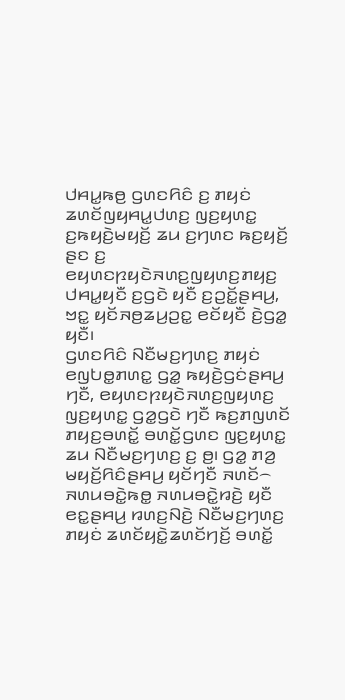ꤓꤌꤣ꤭ꤒꤥ꤬ ꤞꤛꤢꤖꤢꤨ ꤢ꤬ ꤊꤟꤢꤦ ꤘꤛꤢꤩꤜꤟꤌꤣ꤭ꤓꤛꤢ꤬ ꤜꤢ꤬ꤟꤛꤢ꤭ ꤢ꤬ꤒꤟꤢꤧ꤬ꤗꤟꤢꤩ꤬ ꤘꤣ ꤢ꤬ꤚꤛꤢ ꤒꤢ꤬ꤟꤢꤩ꤬ ꤔꤢ ꤢ꤬ ꤕꤟꤛꤢꤐꤟꤢꤧꤏꤛꤢ꤬ꤜꤟꤛꤢ꤬ꤊꤟꤢ꤬ ꤓꤌꤣ꤭ꤟꤢꤪ ꤢ꤬ꤞꤢꤧ ꤟꤢꤪ ꤢ꤬ꤑꤢꤩ꤭ꤔꤌꤣ꤬, ꤠꤢ꤭ ꤟꤢꤩꤏꤥ꤬ꤘꤣ꤬ꤑꤢ꤭ ꤕꤢꤩꤟꤢꤪ ꤢꤧ꤬ꤞꤤ꤭ ꤟꤢꤪ꤯
ꤞꤛꤢꤖꤢꤨ ꤡꤢꤪꤗꤢ꤬ꤚꤛꤢ꤬ ꤊꤟꤢꤦ ꤕꤜꤝꤥ꤭ꤊꤛꤢ꤭ ꤞꤤ꤭ ꤒꤟꤢꤧ꤬ꤞꤢꤦꤔꤌꤣ꤬ ꤚꤢꤪ, ꤕꤟꤛꤢꤐꤟꤢꤧꤏꤛꤢ꤬ꤜꤟꤛꤢ꤬ ꤜꤢ꤬ꤟꤛꤢ꤭ ꤞꤤ꤭ꤞꤢꤧ ꤚꤢꤪ ꤒꤢ꤬ꤊꤜꤛꤢꤩ ꤊꤟꤢ꤬ꤋꤛꤢꤩ꤭ ꤋꤛꤢꤩ꤭ꤞꤛꤢ ꤜꤢ꤬ꤟꤛꤢ꤭ ꤘꤣ ꤡꤢꤪꤗꤢ꤬ꤚꤛꤢ꤬ ꤢ꤬ ꤥ꤬꤯ ꤞꤤ꤭ ꤊꤤ꤬ ꤗꤟꤢꤩ꤬ꤖꤢꤨꤔꤌꤣ꤬ ꤟꤢꤩꤚꤢꤪ ꤏꤛꤢꤩ꤮ ꤏꤛꤣꤋꤢꤧ꤭ꤒꤥ꤭ ꤏꤛꤣꤋꤢꤧ꤭ꤙꤢꤧ꤬ ꤟꤢꤪ ꤕꤢ꤭ꤔꤌꤣ꤬ ꤙꤛꤢ꤬ꤡꤢꤧ꤬ ꤡꤢꤪꤗꤢ꤬ꤚꤛꤢ꤬ ꤊꤟꤢꤦ ꤘꤛꤢꤩꤟꤢꤧ꤭ꤘꤛꤢꤩꤚꤢꤩ꤬ ꤋꤛꤢꤩ꤭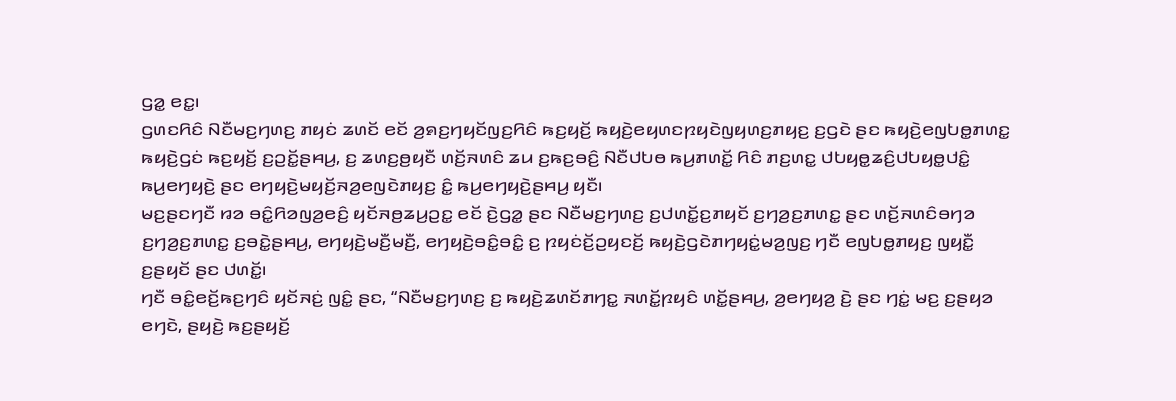ꤞꤤ꤭ ꤕꤢ꤭꤯
ꤞꤛꤢꤖꤢꤨ ꤡꤢꤪꤗꤢ꤬ꤚꤛꤢ꤬ ꤊꤟꤢꤦ ꤘꤛꤢꤩ ꤕꤢꤩ ꤤ꤬ꤎꤢ꤬ꤚꤟꤢꤩꤜꤢ꤬ꤖꤢꤨ ꤒꤢ꤬ꤟꤢꤩ꤬ ꤒꤟꤢꤧ꤬ꤕꤟꤛꤢꤐꤟꤢꤧꤜꤟꤛꤢ꤬ꤊꤟꤢ꤬ ꤢ꤬ꤞꤢꤧ ꤔꤢ ꤒꤟꤢꤧ꤬ꤕꤜꤝꤥ꤭ꤊꤛꤢ꤭ ꤒꤟꤢꤧ꤬ꤞꤢꤦ ꤒꤢ꤬ꤟꤢꤩ꤬ ꤢ꤬ꤑꤢꤩ꤭ꤔꤌꤣ꤬, ꤢ꤬ ꤘꤛꤢ꤬ꤥ꤬ꤟꤢꤪ ꤛꤢꤩ꤬ꤏꤛꤢꤨ ꤘꤣ ꤢ꤬ꤒꤢ꤬ꤋꤢꤨ꤬ ꤡꤢꤪꤓꤝꤥ ꤒꤣ꤬ꤊꤛꤢꤩ꤭ ꤖꤢꤨ ꤊꤢ꤬ꤛꤢ꤭ ꤓꤝꤟꤥ꤭ꤘꤢꤨ꤬ꤓꤝꤟꤥ꤭ꤓꤢꤨ꤭ ꤒꤣ꤬ꤕꤚꤟꤢꤧ꤬ ꤔꤢ ꤕꤚꤟꤢꤧ꤬ꤗꤟꤢꤩ꤬ꤏꤤ꤬ꤕꤜꤢꤧꤊꤟꤢ꤬ ꤢꤨ꤭ ꤒꤣ꤬ꤕꤚꤟꤢꤧ꤬ꤔꤌꤣ꤬ ꤟꤢꤪ꤯
ꤗꤢ꤬ꤔꤢꤚꤢꤪ ꤙꤤ ꤋꤢꤨ꤭ꤖꤤꤜꤤ꤬ꤕꤢꤨ꤬ ꤟꤢꤩꤏꤥ꤬ꤘꤣ꤬ꤑꤢ꤭ ꤕꤢꤩ ꤢꤧ꤬ꤞꤤ꤭ ꤔꤢ ꤡꤢꤪꤗꤢ꤬ꤚꤛꤢ꤬ ꤢ꤬ꤓꤛꤢꤩ꤭ꤢ꤬ꤊꤟꤢꤩ ꤢ꤬ꤚꤤ꤬ꤢ꤬ꤊꤛꤢ꤭ ꤔꤢ ꤛꤢꤩ꤬ꤏꤛꤢꤨꤋꤚꤤ ꤢ꤬ꤚꤤ꤬ꤢ꤬ꤊꤛꤢ꤭ ꤢ꤬ꤋꤢꤧ꤭ꤔꤌꤣ꤬, ꤕꤚꤟꤢꤧ꤬ꤗꤢꤪ꤬ꤗꤢꤪ꤬, ꤕꤚꤟꤢꤧ꤬ꤋꤢꤨ꤭ꤋꤢꤨ꤭ ꤢ꤬ ꤐꤟꤢꤦꤢꤩ꤬ꤑꤟꤢꤢꤩ꤬ ꤒꤟꤢꤧ꤬ꤞꤢꤧꤊꤚꤟꤢꤦ꤭ꤗꤤ꤬ꤜꤢ꤬ ꤚꤢꤪ ꤕꤜꤝꤥ꤭ꤊꤟꤢ꤬ ꤜꤟꤢꤪ꤭ ꤢ꤬ꤔꤟꤢꤩ ꤔꤢ ꤓꤛꤢꤩ꤭꤯
ꤚꤢꤪ ꤋꤢꤨ꤭ꤕꤢꤩ꤬ꤒꤢ꤬ꤚꤢꤨ ꤟꤢꤩꤏꤢꤦ꤬ ꤜꤢꤨ꤭ ꤔꤢ, “ꤡꤢꤪꤗꤢ꤬ꤚꤛꤢ꤬ ꤢ꤬ ꤒꤟꤢꤧ꤬ꤘꤛꤢꤩꤊꤚꤢ꤭ ꤏꤛꤢꤩ꤭ꤐꤟꤢꤨ ꤛꤢꤩ꤭ꤔꤌꤣ꤬, ꤤ꤬ꤕꤚꤟꤤ꤬ ꤢꤧ꤬ ꤔꤢ ꤚꤢꤦ꤭ ꤗꤢ꤬ ꤢ꤬ꤔꤟꤤ ꤕꤚꤢꤧ, ꤔꤟꤢꤧ꤬ ꤒꤢ꤬ꤔꤟꤢꤩ꤬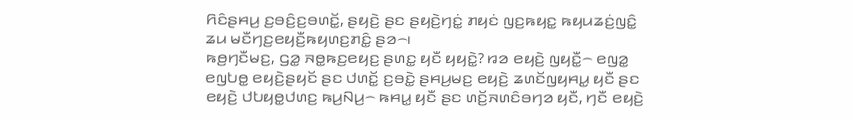ꤖꤢꤨꤔꤌꤣ꤬ ꤢ꤬ꤋꤢꤨ꤬ꤢ꤬ꤋꤛꤢꤩ꤭, ꤔꤟꤢꤧ꤬ ꤔꤢ ꤔꤟꤢꤧ꤬ꤚꤢꤦ꤭ ꤊꤟꤢꤦ ꤜꤢ꤬ꤒꤟꤢ꤭ ꤒꤟꤣꤘꤢꤦ꤬ꤜꤢꤨ꤭ ꤘꤣ ꤗꤢꤪꤚꤢ꤬ꤕꤟꤢꤪ꤬ꤒꤟꤛꤢ꤬ꤊꤢꤨ꤭ ꤔꤤ꤮꤯
ꤒꤥ꤬ꤚꤢꤪꤗꤢ꤬, ꤞꤤ꤭ ꤏꤥ꤭ꤒꤢ꤬ꤕꤟꤢ꤬ ꤔꤛꤢ꤭ ꤟꤢꤪ ꤟꤟꤢꤧ꤭? ꤙꤤ ꤕꤟꤢꤧ꤬ ꤜꤟꤢꤪ꤭꤮ ꤕꤜꤤ꤭ ꤕꤜꤝꤥ꤭ ꤕꤟꤢꤧ꤬ꤔꤟꤢꤩ ꤔꤢ ꤓꤛꤢꤩ꤭ ꤢ꤬ꤋꤢꤧ꤭ ꤔꤌꤣ꤬ꤗꤢ꤬ ꤕꤟꤢꤧ꤬ ꤘꤛꤢꤩꤜꤟꤌꤣ꤭ ꤟꤢꤪ ꤔꤢ ꤕꤟꤢꤧ꤬ ꤓꤝꤟꤥ꤭ꤓꤛꤢ꤬ ꤒꤣ꤬ꤡꤣ꤬꤮ ꤒꤌꤣ꤭ ꤟꤢꤪ ꤔꤢ ꤛꤢꤩ꤬ꤏꤛꤢꤨꤋꤚꤤ ꤟꤢꤪ, ꤚꤢꤪ ꤕꤟꤢꤧ꤬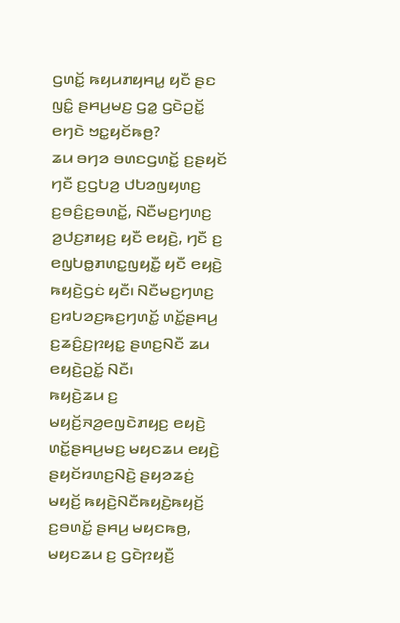ꤞꤛꤢꤩ꤭ ꤒꤟꤣꤊꤟꤌꤣ꤭ ꤟꤢꤪ ꤔꤢ ꤜꤢꤨ꤭ ꤔꤌꤣ꤬ꤗꤢ꤬ ꤞꤤ꤭ ꤞꤢꤧꤑꤢꤩ꤭ ꤕꤚꤢꤧ ꤠꤢ꤭ꤟꤢꤩꤒꤥ꤬?
ꤘꤣ ꤋꤚꤤ ꤋꤛꤢꤞꤛꤢꤩ꤭ ꤢ꤬ꤔꤟꤢꤩ ꤚꤢꤪ ꤢ꤬ꤞꤝꤤ꤬ ꤓꤝꤤꤜꤟꤛꤢ꤬ ꤢ꤬ꤋꤢꤨ꤬ꤢ꤬ꤋꤛꤢꤩ꤭, ꤡꤢꤪꤗꤢ꤬ꤚꤛꤢ꤬ ꤤ꤬ꤓꤢ꤬ꤊꤟꤢ꤬ ꤟꤢꤪ ꤕꤟꤢꤧ꤬, ꤚꤢꤪ ꤢ꤬ ꤕꤜꤝꤥ꤭ꤊꤛꤢ꤭ꤜꤟꤢꤪ꤭ ꤟꤢꤪ ꤕꤟꤢꤧ꤬ ꤒꤟꤢꤧ꤬ꤞꤢꤦ ꤟꤢꤪ꤯ ꤡꤢꤪꤗꤢ꤬ꤚꤛꤢ꤬ ꤢ꤬ꤙꤝꤤꤢ꤬ꤒꤢ꤬ꤚꤛꤢꤩ꤭ ꤛꤢꤩ꤭ꤔꤌꤣ꤬ ꤢ꤬ꤘꤢꤨ꤬ꤢ꤬ꤐꤟꤢ꤭ ꤔꤛꤢ꤬ꤡꤢꤪ ꤘꤣ ꤕꤟꤢꤧ꤬ꤑꤢꤩ꤭ ꤡꤢꤪ꤯
ꤒꤟꤢꤧ꤬ꤘꤣ ꤢ꤬ ꤗꤟꤢꤩ꤬ꤏꤤ꤬ꤕꤜꤢꤧꤊꤟꤢ꤬ ꤕꤟꤢꤧ꤬ ꤛꤢꤩ꤭ꤔꤌꤣ꤬ꤗꤢ꤬ ꤗꤟꤢꤘꤣ ꤕꤟꤢꤧ꤬ ꤔꤟꤢꤩꤙꤛꤢ꤬ꤡꤢꤧ꤬ ꤔꤟꤤꤘꤢꤦ꤬ ꤗꤟꤢꤩ꤬ ꤒꤟꤢꤧ꤬ꤡꤢꤪꤒꤟꤢꤧ꤬ꤒꤟꤢꤩ꤬ ꤢ꤬ꤋꤛꤢꤩ꤭ ꤔꤌꤣ꤬ ꤗꤟꤢꤒꤥ꤬, ꤗꤟꤢꤘꤣ ꤢ꤬ ꤞꤢꤧꤐꤟꤢꤪ꤬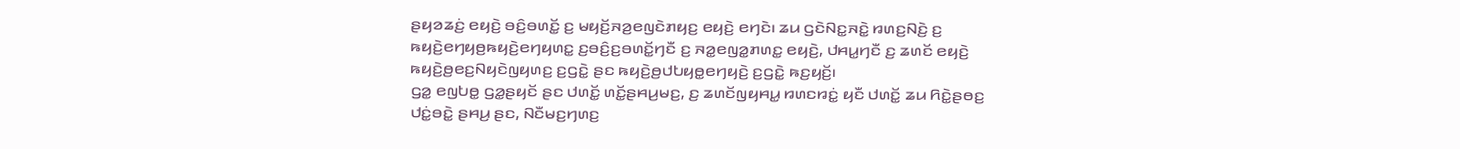ꤔꤟꤤꤘꤢꤦ꤬ ꤕꤟꤢꤧ꤬ ꤋꤢꤨ꤬ꤋꤛꤢꤩ꤭ ꤢ꤬ ꤗꤟꤢꤩ꤬ꤏꤤ꤬ꤕꤜꤢꤧꤊꤟꤢ꤬ ꤕꤟꤢꤧ꤬ ꤕꤚꤢꤧ꤯ ꤘꤣ ꤞꤢꤧꤡꤢ꤭ꤏꤢꤧ꤭ ꤙꤛꤢ꤬ꤡꤢꤧ꤬ ꤢ꤬ ꤒꤟꤢꤧ꤬ꤕꤚꤟꤥ꤬ꤒꤟꤢꤧ꤬ꤕꤚꤟꤛꤢ꤭ ꤢ꤬ꤋꤢꤨ꤬ꤢ꤬ꤋꤛꤢꤩ꤭ꤚꤢꤪ ꤢ꤬ ꤏꤤ꤭ꤕꤜꤤ꤭ꤊꤛꤢ꤭ ꤕꤟꤢꤧ꤬, ꤓꤌꤣ꤭ꤚꤢꤪ ꤢ꤬ ꤘꤛꤢꤩ ꤕꤟꤢꤧ꤬ ꤒꤟꤢꤧ꤬ꤥ꤬ꤕꤢ꤬ꤡꤟꤢꤧꤜꤟꤛꤢ꤬ ꤢ꤬ꤞꤢꤧ꤭ ꤔꤢ ꤒꤟꤢꤧ꤬ꤥ꤬ꤓꤝꤟꤥ꤭ꤕꤚꤟꤢꤧ꤬ ꤢ꤬ꤞꤢꤧ꤭ ꤒꤢ꤬ꤟꤢꤩ꤬꤯
ꤞꤤ꤭ ꤕꤜꤝꤥ꤭ ꤞꤤ꤭ꤔꤟꤢꤩ ꤔꤢ ꤓꤛꤢꤩ꤭ ꤛꤢꤩ꤭ꤔꤌꤣ꤬ꤗꤢ꤬, ꤢ꤬ ꤘꤛꤢꤩꤜꤟꤌꤣ꤭ ꤙꤛꤢꤙꤢꤦ꤭ ꤟꤢꤪ ꤓꤛꤢꤩ꤭ ꤘꤣ ꤖꤢꤧ꤭ꤔꤥꤢ꤬ ꤓꤢꤦ꤭ꤋꤢꤧ꤭ ꤔꤌꤣ꤬ ꤔꤢ, ꤡꤢꤪꤗꤢ꤬ꤚꤛꤢ꤬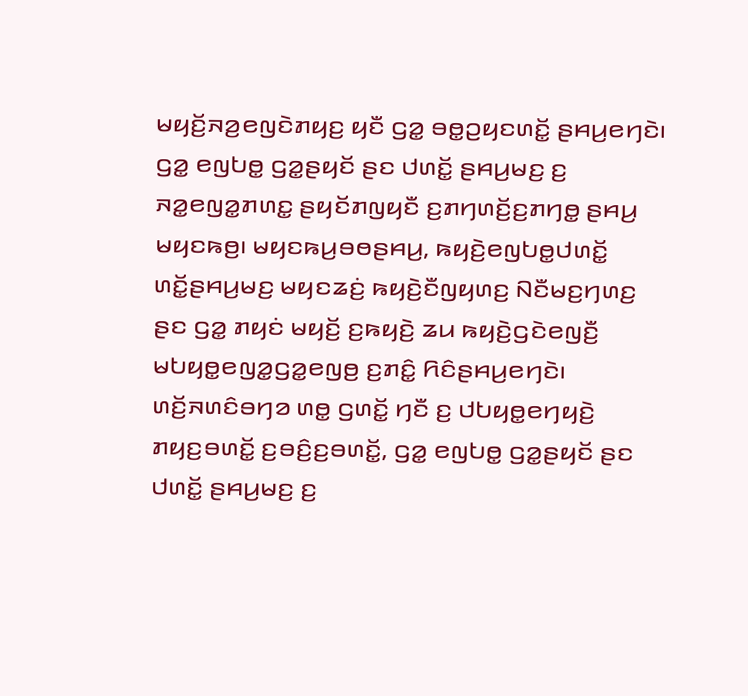ꤗꤟꤢꤩ꤬ꤏꤤ꤬ꤕꤜꤢꤧꤊꤟꤢ꤬ ꤟꤢꤪ ꤞꤤ꤭ ꤋꤥ꤭ꤑꤟꤢꤛꤢꤩ꤭ ꤔꤌꤣ꤬ꤕꤚꤢꤧ꤯ ꤞꤤ꤭ ꤕꤜꤝꤥ꤭ ꤞꤤ꤭ꤔꤟꤢꤩ ꤔꤢ ꤓꤛꤢꤩ꤭ ꤔꤌꤣ꤬ꤗꤢ꤬ ꤢ꤬ ꤏꤤ꤭ꤕꤜꤤ꤭ꤊꤛꤢ꤭ ꤔꤟꤢꤩꤊꤜꤟꤢꤪ ꤢ꤬ꤊꤚꤛꤢꤩ꤬ꤢ꤬ꤊꤚꤥ꤭ ꤔꤌꤣ꤬ ꤗꤟꤢꤒꤥ꤬꤯ ꤗꤟꤢꤒꤣ꤬ꤋꤥꤔꤌꤣ꤬, ꤒꤟꤢꤧ꤬ꤕꤜꤝꤥ꤭ꤓꤛꤢꤩ꤭ ꤛꤢꤩ꤭ꤔꤌꤣ꤬ꤗꤢ꤬ ꤗꤟꤢꤘꤢꤦ꤬ ꤒꤟꤢꤧ꤬ꤢꤪꤜꤟꤛꤢ꤬ ꤡꤢꤪꤗꤢ꤬ꤚꤛꤢ꤬ ꤔꤢ ꤞꤤ꤭ ꤊꤟꤢꤦ ꤗꤟꤢꤩ꤬ ꤢ꤬ꤒꤟꤢꤧ꤬ ꤘꤣ ꤒꤟꤢꤧ꤬ꤞꤢꤧꤕꤜꤢꤪ꤬ ꤗꤝꤟꤥ꤭ꤕꤜꤤ꤭ꤞꤤ꤭ꤕꤜꤥ꤬ ꤢ꤬ꤊꤢꤨ꤭ ꤖꤢꤨꤔꤌꤣ꤬ꤕꤚꤢꤧ꤯ ꤛꤢꤩ꤬ꤏꤛꤢꤨꤋꤚꤤ ꤛꤥ꤭ ꤞꤛꤢꤩ꤭ ꤚꤢꤪ ꤢ꤬ ꤓꤝꤟꤥ꤭ꤕꤚꤟꤢꤧ꤬ ꤊꤟꤢ꤬ꤋꤛꤢꤩ꤭ ꤢ꤬ꤋꤢꤨ꤬ꤢ꤬ꤋꤛꤢꤩ꤭, ꤞꤤ꤭ ꤕꤜꤝꤥ꤭ ꤞꤤ꤭ꤔꤟꤢꤩ ꤔꤢ ꤓꤛꤢꤩ꤭ ꤔꤌꤣ꤬ꤗꤢ꤬ ꤢ꤬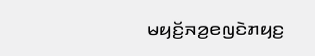ꤗꤟꤢꤩ꤬ꤏꤤ꤬ꤕꤜꤢꤧꤊꤟꤢ꤬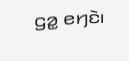ꤞꤤ꤭ ꤕꤚꤢꤧ꤯